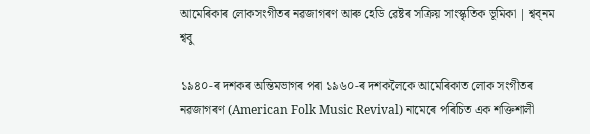আমেৰিকাৰ লোকসংগীতৰ নৱজাগৰণ আৰু হেডি ৱেষ্টৰ সক্ৰিয় সাংস্কৃতিক ভূমিকা | শ্বব্নম শ্ববু

১৯৪০-ৰ দশকৰ অন্তিমভাগৰ পৰা ১৯৬০-ৰ দশকলৈকে আমেৰিকাত লোক সংগীতৰ নৱজাগৰণ (American Folk Music Revival) নামেৰে পৰিচিত এক শক্তিশালী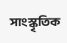সাংস্কৃতিক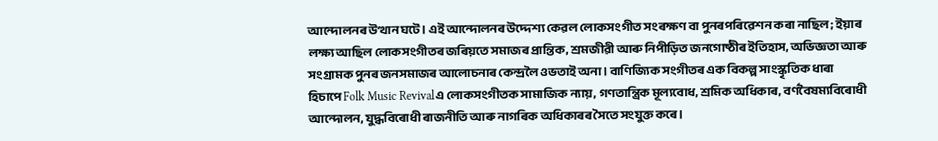আন্দোলনৰ উত্থান ঘটে। এই আন্দোলনৰ উদ্দেশ্য কেৱল লোকসংগীত সংৰক্ষণ বা পুনৰপৰিৱেশন কৰা নাছিল; ইয়াৰ লক্ষ্য আছিল লোকসংগীতৰ জৰিয়তে সমাজৰ প্ৰান্তিক, শ্ৰমজীৱী আৰু নিপীড়িত জনগোষ্ঠীৰ ইতিহাস, অভিজ্ঞতা আৰু সংগ্ৰামক পুনৰ জনসমাজৰ আলোচনাৰ কেন্দ্ৰলৈ ওভতাই অনা। বাণিজ্যিক সংগীতৰ এক বিকল্প সাংস্কৃতিক ধাৰা হিচাপে Folk Music Revivalএ লোকসংগীতক সামাজিক ন্যায়, গণতান্ত্ৰিক মূল্যবোধ, শ্ৰমিক অধিকাৰ, বৰ্ণবৈষম্যবিৰোধী আন্দোলন, যুদ্ধবিৰোধী ৰাজনীতি আৰু নাগৰিক অধিকাৰৰ সৈতে সংযুক্ত কৰে।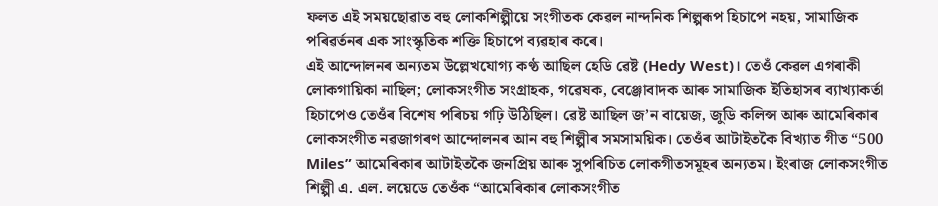ফলত এই সময়ছোৱাত বহু লোকশিল্পীয়ে সংগীতক কেৱল নান্দনিক শিল্পৰূপ হিচাপে নহয়, সামাজিক পৰিৱৰ্তনৰ এক সাংস্কৃতিক শক্তি হিচাপে ব্যৱহাৰ কৰে।
এই আন্দোলনৰ অন্যতম উল্লেখযোগ্য কণ্ঠ আছিল হেডি ৱেষ্ট (Hedy West)। তেওঁ কেৱল এগৰাকী লোকগায়িকা নাছিল; লোকসংগীত সংগ্ৰাহক, গৱেষক, বেঞ্জোবাদক আৰু সামাজিক ইতিহাসৰ ব্যাখ্যাকৰ্তা হিচাপেও তেওঁৰ বিশেষ পৰিচয় গঢ়ি উঠিছিল। ৱেষ্ট আছিল জ’ন বায়েজ, জুডি কলিন্স আৰু আমেৰিকাৰ লোকসংগীত নৱজাগৰণ আন্দোলনৰ আন বহু শিল্পীৰ সমসাময়িক। তেওঁৰ আটাইতকৈ বিখ্যাত গীত “500 Miles” আমেৰিকাৰ আটাইতকৈ জনপ্ৰিয় আৰু সুপৰিচিত লোকগীতসমূহৰ অন্যতম। ইংৰাজ লোকসংগীত শিল্পী এ. এল. লয়েডে তেওঁক “আমেৰিকাৰ লোকসংগীত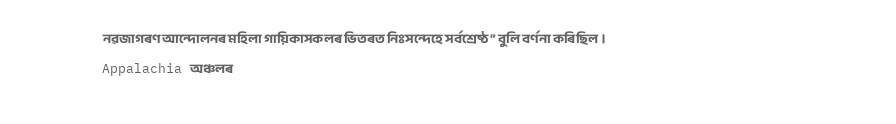নৱজাগৰণ আন্দোলনৰ মহিলা গায়িকাসকলৰ ভিতৰত নিঃসন্দেহে সর্বশ্রেষ্ঠ” বুলি বৰ্ণনা কৰিছিল।
Appalachia অঞ্চলৰ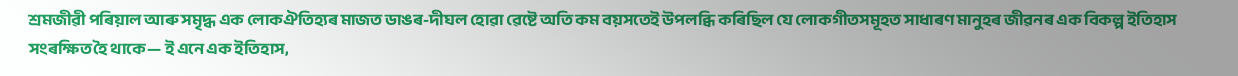শ্ৰমজীৱী পৰিয়াল আৰু সমৃদ্ধ এক লোকঐতিহ্যৰ মাজত ডাঙৰ-দীঘল হোৱা ৱেষ্টে অতি কম বয়সতেই উপলব্ধি কৰিছিল যে লোকগীতসমূহত সাধাৰণ মানুহৰ জীৱনৰ এক বিকল্প ইতিহাস সংৰক্ষিত হৈ থাকে— ই এনে এক ইতিহাস,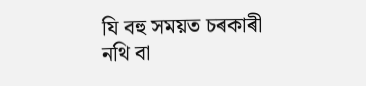যি বহু সময়ত চৰকাৰী নথি বা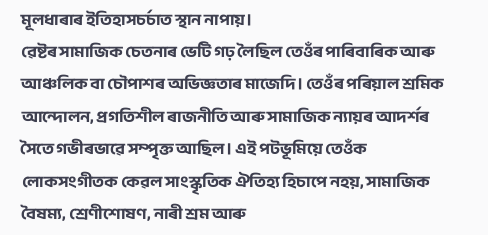মূলধাৰাৰ ইতিহাসচৰ্চাত স্থান নাপায়।
ৱেষ্টৰ সামাজিক চেতনাৰ ভেটি গঢ় লৈছিল তেওঁৰ পাৰিবাৰিক আৰু আঞ্চলিক বা চৌপাশৰ অভিজ্ঞতাৰ মাজেদি। তেওঁৰ পৰিয়াল শ্ৰমিক আন্দোলন, প্ৰগতিশীল ৰাজনীতি আৰু সামাজিক ন্যায়ৰ আদৰ্শৰ সৈতে গভীৰভাৱে সম্পৃক্ত আছিল। এই পটভূমিয়ে তেওঁক লোকসংগীতক কেৱল সাংস্কৃতিক ঐতিহ্য হিচাপে নহয়, সামাজিক বৈষম্য, শ্ৰেণীশোষণ, নাৰী শ্ৰম আৰু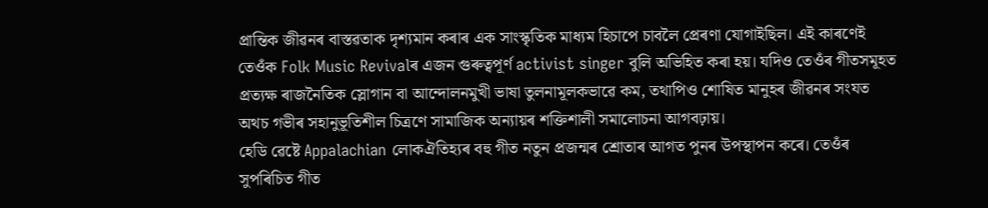প্ৰান্তিক জীৱনৰ বাস্তৱতাক দৃশ্যমান কৰাৰ এক সাংস্কৃতিক মাধ্যম হিচাপে চাবলৈ প্ৰেৰণা যোগাইছিল। এই কাৰণেই তেওঁক Folk Music Revivalৰ এজন গুৰুত্বপূৰ্ণ activist singer বুলি অভিহিত কৰা হয়। যদিও তেওঁৰ গীতসমূহত প্ৰত্যক্ষ ৰাজনৈতিক স্লোগান বা আন্দোলনমুখী ভাষা তুলনামূলকভাৱে কম, তথাপিও শোষিত মানুহৰ জীৱনৰ সংযত অথচ গভীৰ সহানুভূতিশীল চিত্ৰণে সামাজিক অন্যায়ৰ শক্তিশালী সমালোচনা আগবঢ়ায়।
হেডি ৱেষ্টে Appalachian লোকঐতিহ্যৰ বহু গীত নতুন প্ৰজন্মৰ শ্ৰোতাৰ আগত পুনৰ উপস্থাপন কৰে। তেওঁৰ সুপৰিচিত গীত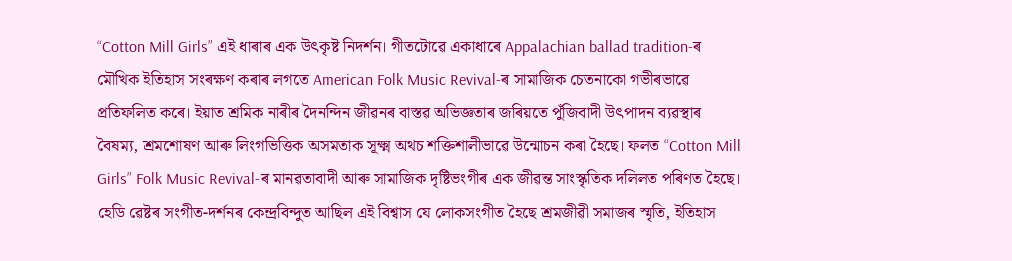“Cotton Mill Girls” এই ধাৰাৰ এক উৎকৃষ্ট নিদৰ্শন। গীতটোৱে একাধাৰে Appalachian ballad tradition-ৰ মৌখিক ইতিহাস সংৰক্ষণ কৰাৰ লগতে American Folk Music Revival-ৰ সামাজিক চেতনাকো গভীৰভাৱে প্ৰতিফলিত কৰে। ইয়াত শ্ৰমিক নাৰীৰ দৈনন্দিন জীৱনৰ বাস্তৱ অভিজ্ঞতাৰ জৰিয়তে পুঁজিবাদী উৎপাদন ব্যৱস্থাৰ বৈষম্য, শ্ৰমশোষণ আৰু লিংগভিত্তিক অসমতাক সূক্ষ্ম অথচ শক্তিশালীভাৱে উন্মোচন কৰা হৈছে। ফলত “Cotton Mill Girls” Folk Music Revival-ৰ মানৱতাবাদী আৰু সামাজিক দৃষ্টিভংগীৰ এক জীৱন্ত সাংস্কৃতিক দলিলত পৰিণত হৈছে।
হেডি ৱেষ্টৰ সংগীত-দৰ্শনৰ কেন্দ্ৰবিন্দুত আছিল এই বিশ্বাস যে লোকসংগীত হৈছে শ্ৰমজীৱী সমাজৰ স্মৃতি, ইতিহাস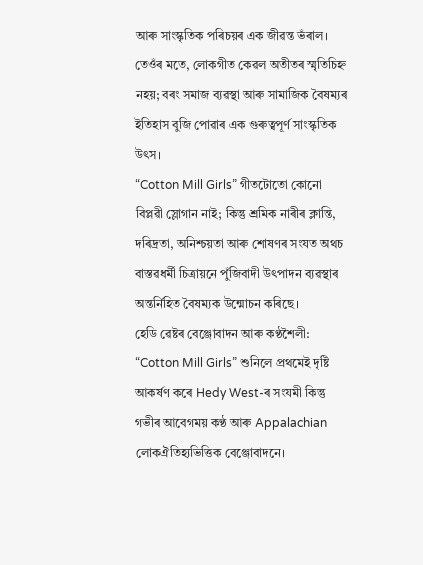আৰু সাংস্কৃতিক পৰিচয়ৰ এক জীৱন্ত ভঁৰাল। তেওঁৰ মতে, লোকগীত কেৱল অতীতৰ স্মৃতিচিহ্ন নহয়; বৰং সমাজ ব্যৱস্থা আৰু সামাজিক বৈষম্যৰ ইতিহাস বুজি পোৱাৰ এক গুৰুত্বপূৰ্ণ সাংস্কৃতিক উৎস।
“Cotton Mill Girls” গীতটোতো কোনো বিপ্লৱী স্লোগান নাই; কিন্তু শ্ৰমিক নাৰীৰ ক্লান্তি, দৰিদ্ৰতা, অনিশ্চয়তা আৰু শোষণৰ সংযত অথচ বাস্তৱধৰ্মী চিত্ৰায়নে পুঁজিবাদী উৎপাদন ব্যৱস্থাৰ অন্তৰ্নিহিত বৈষম্যক উন্মোচন কৰিছে।
হেডি ৱেষ্টৰ বেঞ্জোবাদন আৰু কণ্ঠশৈলী:
“Cotton Mill Girls” শুনিলে প্ৰথমেই দৃষ্টি আকৰ্ষণ কৰে Hedy West-ৰ সংযমী কিন্তু গভীৰ আবেগময় কণ্ঠ আৰু Appalachian লোকঐতিহ্যভিত্তিক বেঞ্জোবাদনে।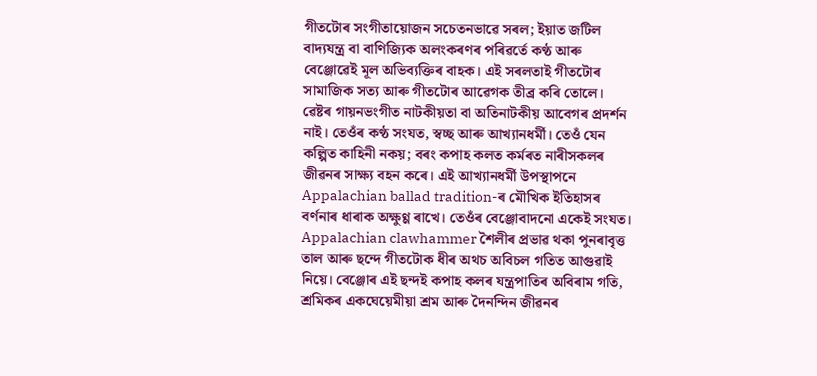গীতটোৰ সংগীতায়োজন সচেতনভাৱে সৰল; ইয়াত জটিল বাদ্যযন্ত্ৰ বা বাণিজ্যিক অলংকৰণৰ পৰিৱৰ্তে কণ্ঠ আৰু বেঞ্জোৱেই মূল অভিব্যক্তিৰ বাহক। এই সৰলতাই গীতটোৰ সামাজিক সত্য আৰু গীতটোৰ আৱেগক তীব্ৰ কৰি তোলে। ৱেষ্টৰ গায়নভংগীত নাটকীয়তা বা অতিনাটকীয় আবেগৰ প্ৰদৰ্শন নাই। তেওঁৰ কণ্ঠ সংযত, স্বচ্ছ আৰু আখ্যানধৰ্মী। তেওঁ যেন কল্পিত কাহিনী নকয়; বৰং কপাহ কলত কৰ্মৰত নাৰীসকলৰ জীৱনৰ সাক্ষ্য বহন কৰে। এই আখ্যানধৰ্মী উপস্থাপনে Appalachian ballad tradition-ৰ মৌখিক ইতিহাসৰ বৰ্ণনাৰ ধাৰাক অক্ষুণ্ণ ৰাখে। তেওঁৰ বেঞ্জোবাদনো একেই সংযত। Appalachian clawhammer শৈলীৰ প্ৰভাৱ থকা পুনৰাবৃত্ত তাল আৰু ছন্দে গীতটোক ধীৰ অথচ অবিচল গতিত আগুৱাই নিয়ে। বেঞ্জোৰ এই ছন্দই কপাহ কলৰ যন্ত্ৰপাতিৰ অবিৰাম গতি, শ্ৰমিকৰ একঘেয়েমীয়া শ্ৰম আৰু দৈনন্দিন জীৱনৰ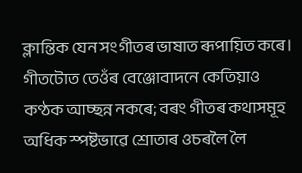ক্লান্তিক যেন সংগীতৰ ভাষাত ৰূপায়িত কৰে। গীতটোত তেওঁৰ বেঞ্জোবাদনে কেতিয়াও কণ্ঠক আচ্ছন্ন নকৰে; বৰং গীতৰ কথাসমূহ অধিক স্পষ্টভাৱে শ্ৰোতাৰ ওচৰলৈ লৈ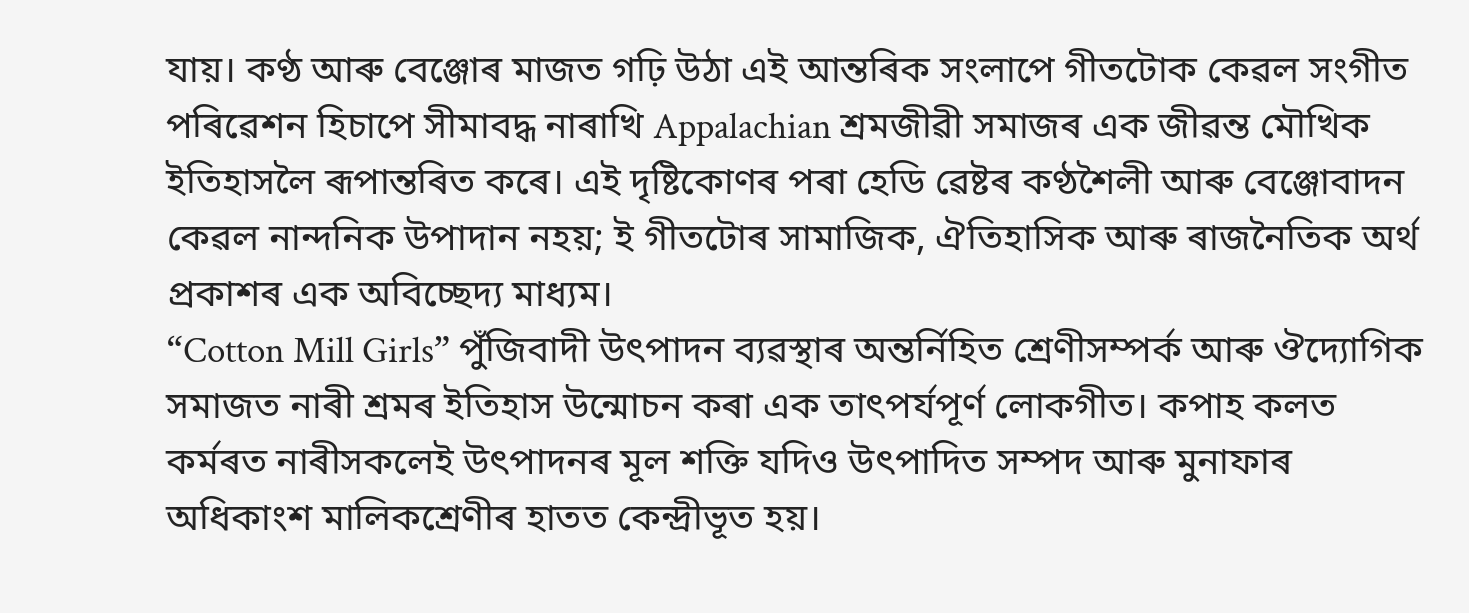যায়। কণ্ঠ আৰু বেঞ্জোৰ মাজত গঢ়ি উঠা এই আন্তৰিক সংলাপে গীতটোক কেৱল সংগীত পৰিৱেশন হিচাপে সীমাবদ্ধ নাৰাখি Appalachian শ্ৰমজীৱী সমাজৰ এক জীৱন্ত মৌখিক ইতিহাসলৈ ৰূপান্তৰিত কৰে। এই দৃষ্টিকোণৰ পৰা হেডি ৱেষ্টৰ কণ্ঠশৈলী আৰু বেঞ্জোবাদন কেৱল নান্দনিক উপাদান নহয়; ই গীতটোৰ সামাজিক, ঐতিহাসিক আৰু ৰাজনৈতিক অৰ্থ প্ৰকাশৰ এক অবিচ্ছেদ্য মাধ্যম।
“Cotton Mill Girls” পুঁজিবাদী উৎপাদন ব্যৱস্থাৰ অন্তৰ্নিহিত শ্ৰেণীসম্পৰ্ক আৰু ঔদ্যোগিক সমাজত নাৰী শ্ৰমৰ ইতিহাস উন্মোচন কৰা এক তাৎপৰ্যপূৰ্ণ লোকগীত। কপাহ কলত কৰ্মৰত নাৰীসকলেই উৎপাদনৰ মূল শক্তি যদিও উৎপাদিত সম্পদ আৰু মুনাফাৰ অধিকাংশ মালিকশ্ৰেণীৰ হাতত কেন্দ্ৰীভূত হয়।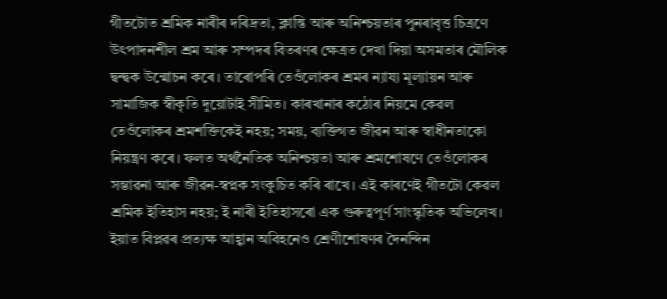গীতটোত শ্ৰমিক নাৰীৰ দৰিদ্ৰতা, ক্লান্তি আৰু অনিশ্চয়তাৰ পুনৰাবৃত্ত চিত্ৰণে উৎপাদনশীল শ্ৰম আৰু সম্পদৰ বিতৰণৰ ক্ষেত্ৰত দেখা দিয়া অসমতাৰ মৌলিক দ্বন্দ্বক উন্মোচন কৰে। তাৰোপৰি তেওঁলোকৰ শ্ৰমৰ ন্যায্য মূল্যায়ন আৰু সামাজিক স্বীকৃতি দুয়োটাই সীমিত। কাৰখানাৰ কঠোৰ নিয়মে কেৱল তেওঁলোকৰ শ্ৰমশক্তিকেই নহয়; সময়, ব্যক্তিগত জীৱন আৰু স্বাধীনতাকো নিয়ন্ত্ৰণ কৰে। ফলত অৰ্থনৈতিক অনিশ্চয়তা আৰু শ্ৰমশোষণে তেওঁলোকৰ সম্ভাৱনা আৰু জীৱন-স্বপ্নক সংকুচিত কৰি ৰাখে। এই কাৰণেই গীতটো কেৱল শ্ৰমিক ইতিহাস নহয়; ই নাৰী ইতিহাসৰো এক গুৰুত্বপূৰ্ণ সাংস্কৃতিক অভিলেখ। ইয়াত বিপ্লৱৰ প্ৰত্যক্ষ আহ্বান অবিহনেও শ্ৰেণীশোষণৰ দৈনন্দিন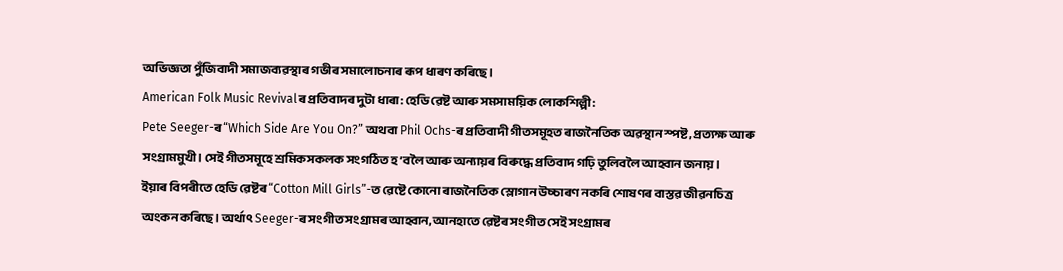অভিজ্ঞতা পুঁজিবাদী সমাজব্যৱস্থাৰ গভীৰ সমালোচনাৰ ৰূপ ধাৰণ কৰিছে।
American Folk Music Revivalৰ প্ৰতিবাদৰ দুটা ধাৰা: হেডি ৱেষ্ট আৰু সমসাময়িক লোকশিল্পী:
Pete Seeger-ৰ “Which Side Are You On?” অথবা Phil Ochs-ৰ প্ৰতিবাদী গীতসমূহত ৰাজনৈতিক অৱস্থান স্পষ্ট, প্ৰত্যক্ষ আৰু সংগ্ৰামমুখী। সেই গীতসমূহে শ্ৰমিকসকলক সংগঠিত হ’বলৈ আৰু অন্যায়ৰ বিৰুদ্ধে প্ৰতিবাদ গঢ়ি তুলিবলৈ আহ্বান জনায়।
ইয়াৰ বিপৰীতে হেডি ৱেষ্টৰ “Cotton Mill Girls”-ত ৱেষ্টে কোনো ৰাজনৈতিক স্লোগান উচ্চাৰণ নকৰি শোষণৰ বাস্তৱ জীৱনচিত্ৰ অংকন কৰিছে। অৰ্থাৎ Seeger-ৰ সংগীত সংগ্ৰামৰ আহ্বান, আনহাতে ৱেষ্টৰ সংগীত সেই সংগ্ৰামৰ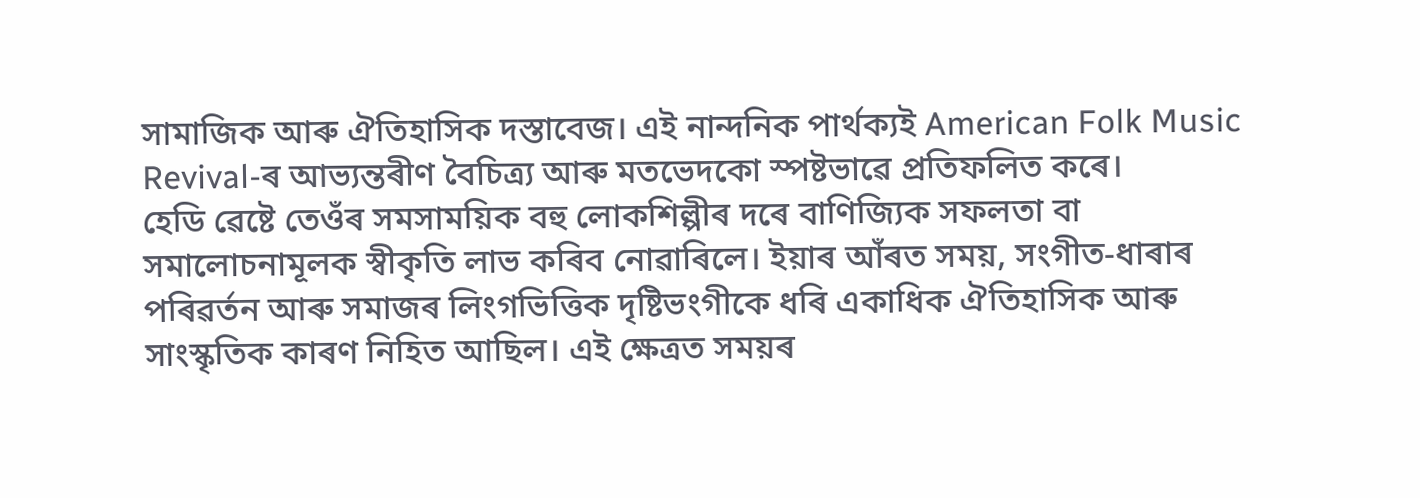সামাজিক আৰু ঐতিহাসিক দস্তাবেজ। এই নান্দনিক পাৰ্থক্যই American Folk Music Revival-ৰ আভ্যন্তৰীণ বৈচিত্ৰ্য আৰু মতভেদকো স্পষ্টভাৱে প্ৰতিফলিত কৰে।
হেডি ৱেষ্টে তেওঁৰ সমসাময়িক বহু লোকশিল্পীৰ দৰে বাণিজ্যিক সফলতা বা সমালোচনামূলক স্বীকৃতি লাভ কৰিব নোৱাৰিলে। ইয়াৰ আঁৰত সময়, সংগীত-ধাৰাৰ পৰিৱৰ্তন আৰু সমাজৰ লিংগভিত্তিক দৃষ্টিভংগীকে ধৰি একাধিক ঐতিহাসিক আৰু সাংস্কৃতিক কাৰণ নিহিত আছিল। এই ক্ষেত্ৰত সময়ৰ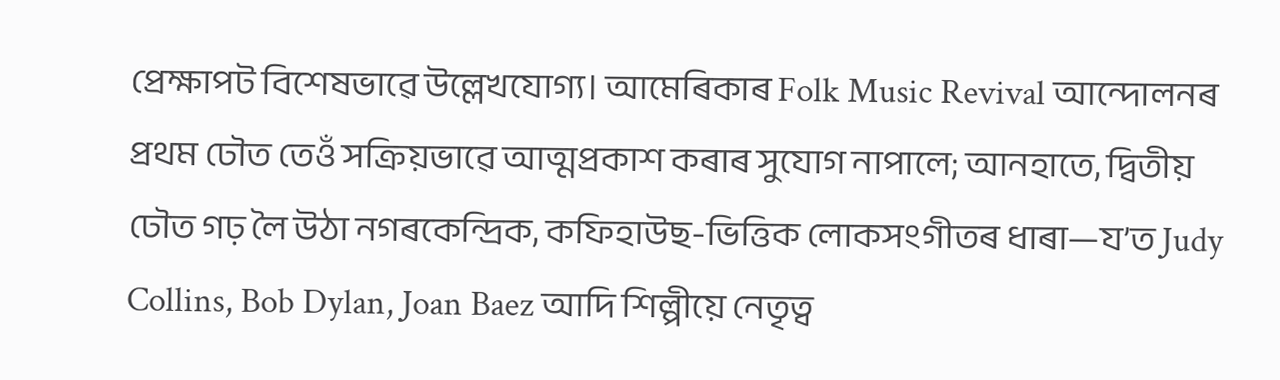প্ৰেক্ষাপট বিশেষভাৱে উল্লেখযোগ্য। আমেৰিকাৰ Folk Music Revival আন্দোলনৰ প্ৰথম ঢৌত তেওঁ সক্ৰিয়ভাৱে আত্মপ্ৰকাশ কৰাৰ সুযোগ নাপালে; আনহাতে, দ্বিতীয় ঢৌত গঢ় লৈ উঠা নগৰকেন্দ্ৰিক, কফিহাউছ-ভিত্তিক লোকসংগীতৰ ধাৰা—য’ত Judy Collins, Bob Dylan, Joan Baez আদি শিল্পীয়ে নেতৃত্ব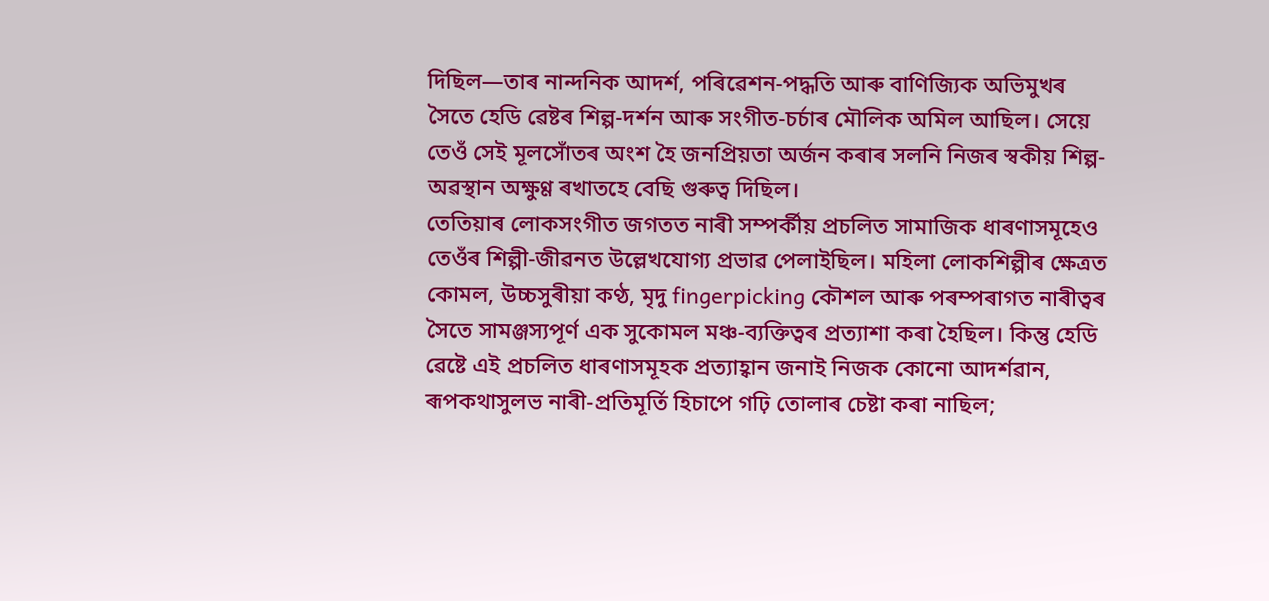দিছিল—তাৰ নান্দনিক আদৰ্শ, পৰিৱেশন-পদ্ধতি আৰু বাণিজ্যিক অভিমুখৰ সৈতে হেডি ৱেষ্টৰ শিল্প-দৰ্শন আৰু সংগীত-চৰ্চাৰ মৌলিক অমিল আছিল। সেয়ে তেওঁ সেই মূলসোঁতৰ অংশ হৈ জনপ্ৰিয়তা অৰ্জন কৰাৰ সলনি নিজৰ স্বকীয় শিল্প-অৱস্থান অক্ষুণ্ণ ৰখাতহে বেছি গুৰুত্ব দিছিল।
তেতিয়াৰ লোকসংগীত জগতত নাৰী সম্পৰ্কীয় প্ৰচলিত সামাজিক ধাৰণাসমূহেও তেওঁৰ শিল্পী-জীৱনত উল্লেখযোগ্য প্ৰভাৱ পেলাইছিল। মহিলা লোকশিল্পীৰ ক্ষেত্ৰত কোমল, উচ্চসুৰীয়া কণ্ঠ, মৃদু fingerpicking কৌশল আৰু পৰম্পৰাগত নাৰীত্বৰ সৈতে সামঞ্জস্যপূৰ্ণ এক সুকোমল মঞ্চ-ব্যক্তিত্বৰ প্ৰত্যাশা কৰা হৈছিল। কিন্তু হেডি ৱেষ্টে এই প্ৰচলিত ধাৰণাসমূহক প্ৰত্যাহ্বান জনাই নিজক কোনো আদৰ্শৱান, ৰূপকথাসুলভ নাৰী-প্ৰতিমূৰ্তি হিচাপে গঢ়ি তোলাৰ চেষ্টা কৰা নাছিল;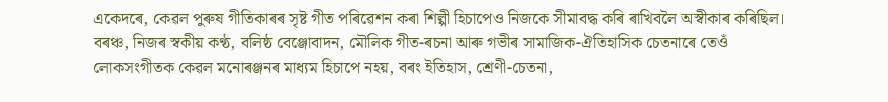একেদৰে, কেৱল পুৰুষ গীতিকাৰৰ সৃষ্ট গীত পৰিৱেশন কৰা শিল্পী হিচাপেও নিজকে সীমাবদ্ধ কৰি ৰাখিবলৈ অস্বীকাৰ কৰিছিল। বৰঞ্চ, নিজৰ স্বকীয় কণ্ঠ, বলিষ্ঠ বেঞ্জোবাদন, মৌলিক গীত-ৰচনা আৰু গভীৰ সামাজিক-ঐতিহাসিক চেতনাৰে তেওঁ লোকসংগীতক কেৱল মনোৰঞ্জনৰ মাধ্যম হিচাপে নহয়, বৰং ইতিহাস, শ্ৰেণী-চেতনা,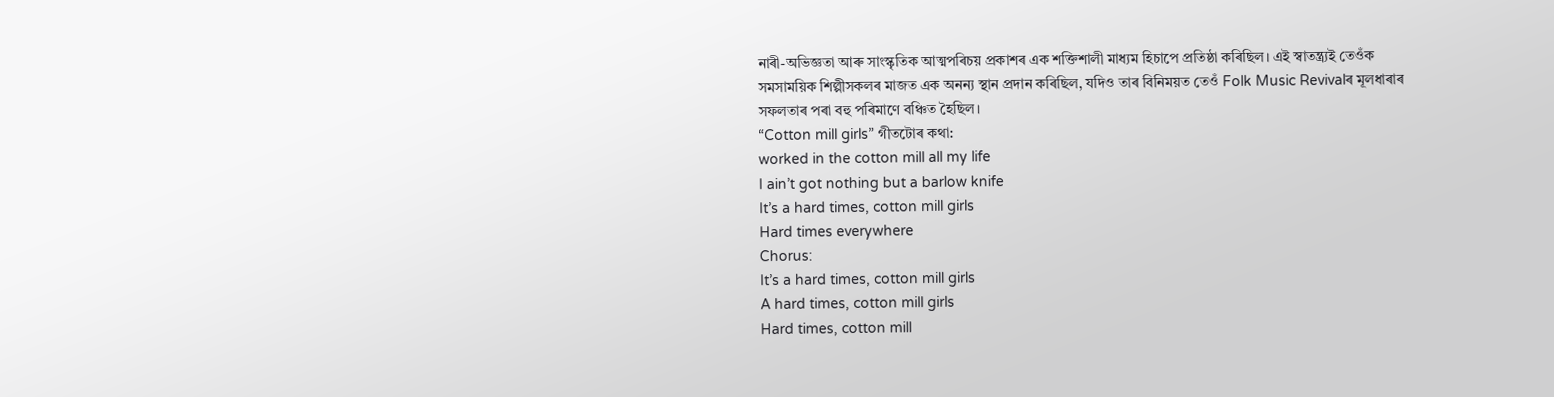নাৰী-অভিজ্ঞতা আৰু সাংস্কৃতিক আত্মপৰিচয় প্ৰকাশৰ এক শক্তিশালী মাধ্যম হিচাপে প্ৰতিষ্ঠা কৰিছিল। এই স্বাতন্ত্ৰ্যই তেওঁক সমসাময়িক শিল্পীসকলৰ মাজত এক অনন্য স্থান প্ৰদান কৰিছিল, যদিও তাৰ বিনিময়ত তেওঁ Folk Music Revivalৰ মূলধাৰাৰ সফলতাৰ পৰা বহু পৰিমাণে বঞ্চিত হৈছিল।
“Cotton mill girls” গীতটোৰ কথা:
worked in the cotton mill all my life
I ain’t got nothing but a barlow knife
It’s a hard times, cotton mill girls
Hard times everywhere
Chorus:
It’s a hard times, cotton mill girls
A hard times, cotton mill girls
Hard times, cotton mill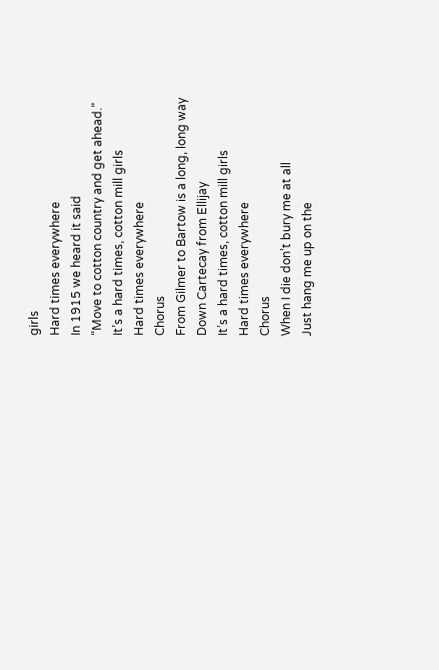girls
Hard times everywhere
In 1915 we heard it said
“Move to cotton country and get ahead.”
It’s a hard times, cotton mill girls
Hard times everywhere
Chorus
From Gilmer to Bartow is a long, long way
Down Cartecay from Ellijay
It’s a hard times, cotton mill girls
Hard times everywhere
Chorus
When I die don’t bury me at all
Just hang me up on the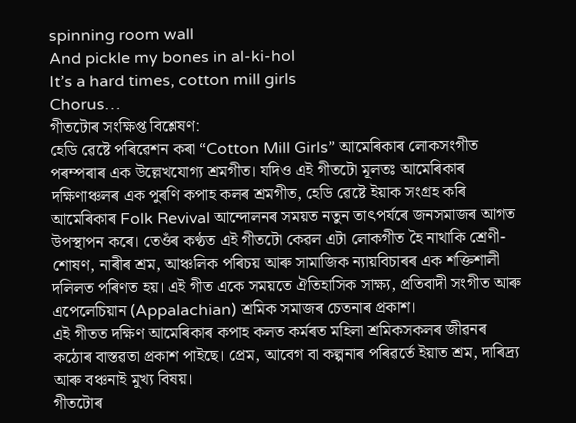spinning room wall
And pickle my bones in al-ki-hol
It’s a hard times, cotton mill girls
Chorus…
গীতটোৰ সংক্ষিপ্ত বিশ্লেষণ:
হেডি ৱেষ্টে পৰিৱেশন কৰা “Cotton Mill Girls” আমেৰিকাৰ লোকসংগীত পৰম্পৰাৰ এক উল্লেখযোগ্য শ্ৰমগীত। যদিও এই গীতটো মূলতঃ আমেৰিকাৰ দক্ষিণাঞ্চলৰ এক পুৰণি কপাহ কলৰ শ্ৰমগীত, হেডি ৱেষ্টে ইয়াক সংগ্ৰহ কৰি আমেৰিকাৰ Folk Revival আন্দোলনৰ সময়ত নতুন তাৎপৰ্যৰে জনসমাজৰ আগত উপস্থাপন কৰে। তেওঁৰ কণ্ঠত এই গীতটো কেৱল এটা লোকগীত হৈ নাথাকি শ্ৰেণী-শোষণ, নাৰীৰ শ্ৰম, আঞ্চলিক পৰিচয় আৰু সামাজিক ন্যায়বিচাৰৰ এক শক্তিশালী দলিলত পৰিণত হয়। এই গীত একে সময়তে ঐতিহাসিক সাক্ষ্য, প্ৰতিবাদী সংগীত আৰু এপেলেচিয়ান (Appalachian) শ্ৰমিক সমাজৰ চেতনাৰ প্ৰকাশ।
এই গীতত দক্ষিণ আমেৰিকাৰ কপাহ কলত কৰ্মৰত মহিলা শ্ৰমিকসকলৰ জীৱনৰ কঠোৰ বাস্তৱতা প্ৰকাশ পাইছে। প্ৰেম, আবেগ বা কল্পনাৰ পৰিৱৰ্তে ইয়াত শ্ৰম, দাৰিদ্ৰ্য আৰু বঞ্চনাই মুখ্য বিষয়।
গীতটোৰ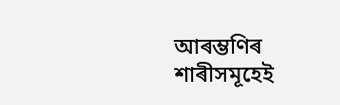আৰম্ভণিৰ শাৰীসমূহেই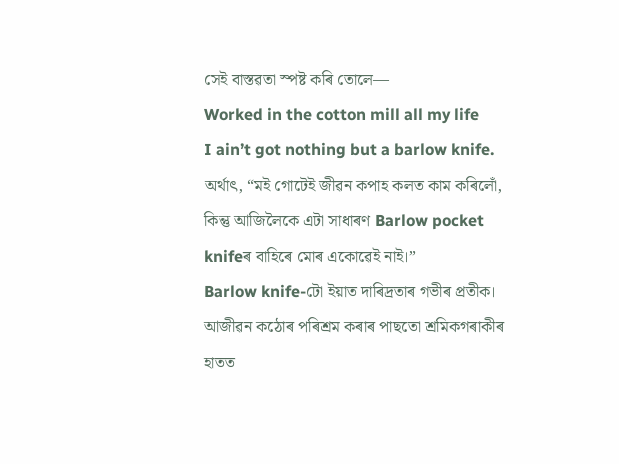সেই বাস্তৱতা স্পষ্ট কৰি তোলে—
Worked in the cotton mill all my life
I ain’t got nothing but a barlow knife.
অৰ্থাৎ, “মই গোটেই জীৱন কপাহ কলত কাম কৰিলোঁ, কিন্তু আজিলৈকে এটা সাধাৰণ Barlow pocket knifeৰ বাহিৰে মোৰ একোৱেই নাই।”
Barlow knife-টো ইয়াত দাৰিদ্ৰতাৰ গভীৰ প্ৰতীক। আজীৱন কঠোৰ পৰিশ্ৰম কৰাৰ পাছতো শ্ৰমিকগৰাকীৰ হাতত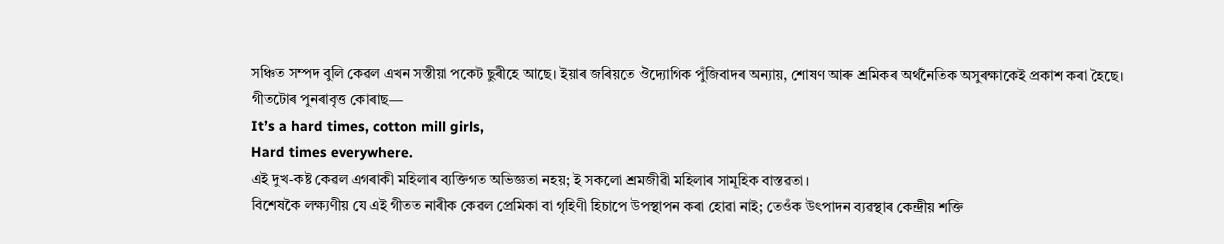সঞ্চিত সম্পদ বুলি কেৱল এখন সস্তীয়া পকেট ছুৰীহে আছে। ইয়াৰ জৰিয়তে ঔদ্যোগিক পুঁজিবাদৰ অন্যায়, শোষণ আৰু শ্ৰমিকৰ অৰ্থনৈতিক অসুৰক্ষাকেই প্ৰকাশ কৰা হৈছে।
গীতটোৰ পুনৰাবৃত্ত কোৰাছ—
It’s a hard times, cotton mill girls,
Hard times everywhere.
এই দুখ-কষ্ট কেৱল এগৰাকী মহিলাৰ ব্যক্তিগত অভিজ্ঞতা নহয়; ই সকলো শ্ৰমজীৱী মহিলাৰ সামূহিক বাস্তৱতা।
বিশেষকৈ লক্ষ্যণীয় যে এই গীতত নাৰীক কেৱল প্ৰেমিকা বা গৃহিণী হিচাপে উপস্থাপন কৰা হোৱা নাই; তেওঁক উৎপাদন ব্যৱস্থাৰ কেন্দ্ৰীয় শক্তি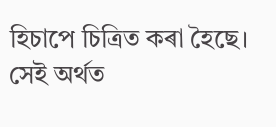হিচাপে চিত্ৰিত কৰা হৈছে। সেই অৰ্থত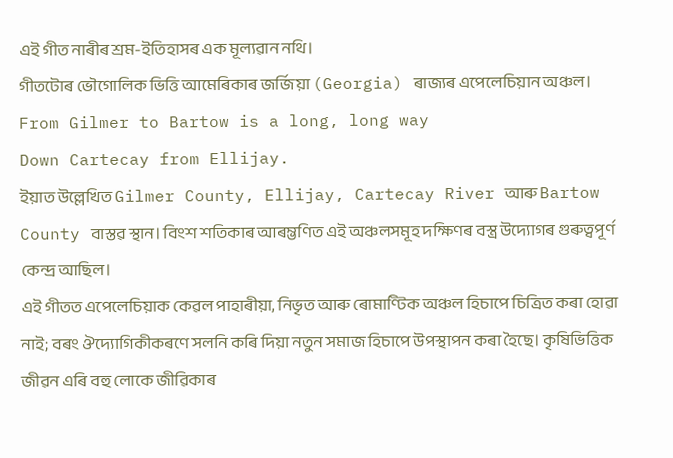এই গীত নাৰীৰ শ্ৰম-ইতিহাসৰ এক মূল্যৱান নথি।
গীতটোৰ ভৌগোলিক ভিত্তি আমেৰিকাৰ জৰ্জিয়া (Georgia) ৰাজ্যৰ এপেলেচিয়ান অঞ্চল।
From Gilmer to Bartow is a long, long way
Down Cartecay from Ellijay.
ইয়াত উল্লেখিত Gilmer County, Ellijay, Cartecay River আৰু Bartow County বাস্তৱ স্থান। বিংশ শতিকাৰ আৰম্ভণিত এই অঞ্চলসমূহ দক্ষিণৰ বস্ত্ৰ উদ্যোগৰ গুৰুত্বপূৰ্ণ কেন্দ্ৰ আছিল।
এই গীতত এপেলেচিয়াক কেৱল পাহাৰীয়া, নিভৃত আৰু ৰোমাণ্টিক অঞ্চল হিচাপে চিত্ৰিত কৰা হোৱা নাই; বৰং ঔদ্যোগিকীকৰণে সলনি কৰি দিয়া নতুন সমাজ হিচাপে উপস্থাপন কৰা হৈছে। কৃষিভিত্তিক জীৱন এৰি বহু লোকে জীৱিকাৰ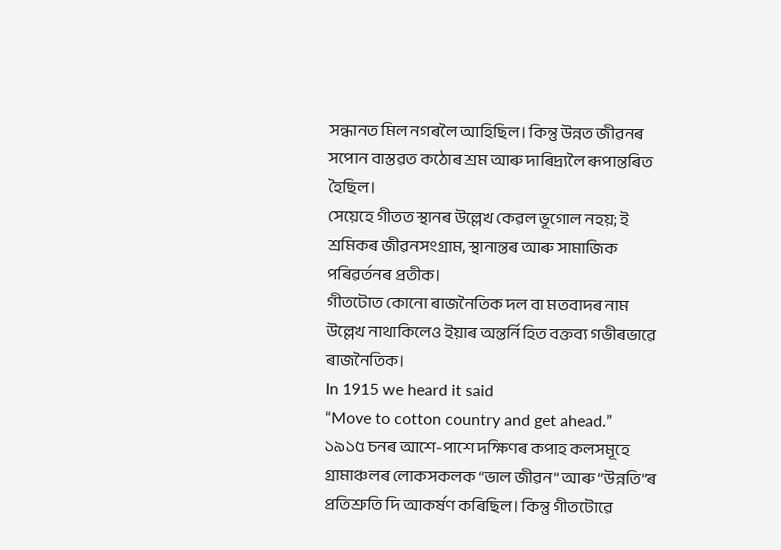সন্ধানত মিল নগৰলৈ আহিছিল। কিন্তু উন্নত জীৱনৰ সপোন বাস্তৱত কঠোৰ শ্ৰম আৰু দাৰিদ্ৰ্যলৈ ৰূপান্তৰিত হৈছিল।
সেয়েহে গীতত স্থানৰ উল্লেখ কেৱল ভূগোল নহয়; ই শ্ৰমিকৰ জীৱনসংগ্ৰাম, স্থানান্তৰ আৰু সামাজিক পৰিৱৰ্তনৰ প্ৰতীক।
গীতটোত কোনো ৰাজনৈতিক দল বা মতবাদৰ নাম উল্লেখ নাথাকিলেও ইয়াৰ অন্তৰ্নিহিত বক্তব্য গভীৰভাৱে ৰাজনৈতিক।
In 1915 we heard it said
“Move to cotton country and get ahead.”
১৯১৫ চনৰ আশে-পাশে দক্ষিণৰ কপাহ কলসমূহে গ্ৰামাঞ্চলৰ লোকসকলক “ভাল জীৱন” আৰু “উন্নতি”ৰ প্ৰতিশ্ৰুতি দি আকৰ্ষণ কৰিছিল। কিন্তু গীতটোৱে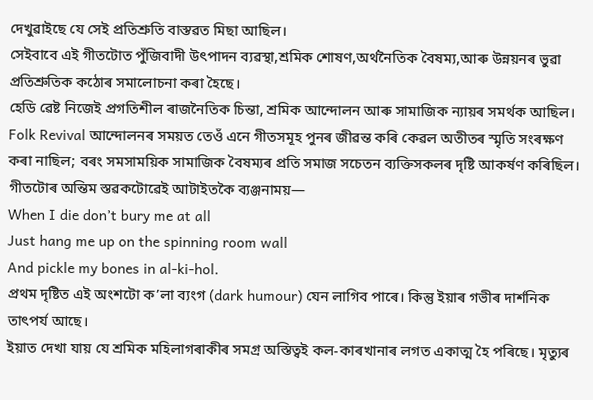দেখুৱাইছে যে সেই প্ৰতিশ্ৰুতি বাস্তৱত মিছা আছিল।
সেইবাবে এই গীতটোত পুঁজিবাদী উৎপাদন ব্যৱস্থা,শ্ৰমিক শোষণ,অৰ্থনৈতিক বৈষম্য,আৰু উন্নয়নৰ ভুৱা প্ৰতিশ্ৰুতিক কঠোৰ সমালোচনা কৰা হৈছে।
হেডি ৱেষ্ট নিজেই প্ৰগতিশীল ৰাজনৈতিক চিন্তা, শ্ৰমিক আন্দোলন আৰু সামাজিক ন্যায়ৰ সমৰ্থক আছিল। Folk Revival আন্দোলনৰ সময়ত তেওঁ এনে গীতসমূহ পুনৰ জীৱন্ত কৰি কেৱল অতীতৰ স্মৃতি সংৰক্ষণ কৰা নাছিল; বৰং সমসাময়িক সামাজিক বৈষম্যৰ প্ৰতি সমাজ সচেতন ব্যক্তিসকলৰ দৃষ্টি আকৰ্ষণ কৰিছিল।
গীতটোৰ অন্তিম স্তৱকটোৱেই আটাইতকৈ ব্যঞ্জনাময়—
When I die don’t bury me at all
Just hang me up on the spinning room wall
And pickle my bones in al-ki-hol.
প্ৰথম দৃষ্টিত এই অংশটো ক’লা ব্যংগ (dark humour) যেন লাগিব পাৰে। কিন্তু ইয়াৰ গভীৰ দাৰ্শনিক তাৎপৰ্য আছে।
ইয়াত দেখা যায় যে শ্ৰমিক মহিলাগৰাকীৰ সমগ্ৰ অস্তিত্বই কল-কাৰখানাৰ লগত একাত্ম হৈ পৰিছে। মৃত্যুৰ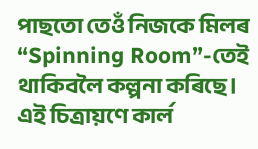পাছতো তেওঁ নিজকে মিলৰ “Spinning Room”-তেই থাকিবলৈ কল্পনা কৰিছে।
এই চিত্ৰায়ণে কাৰ্ল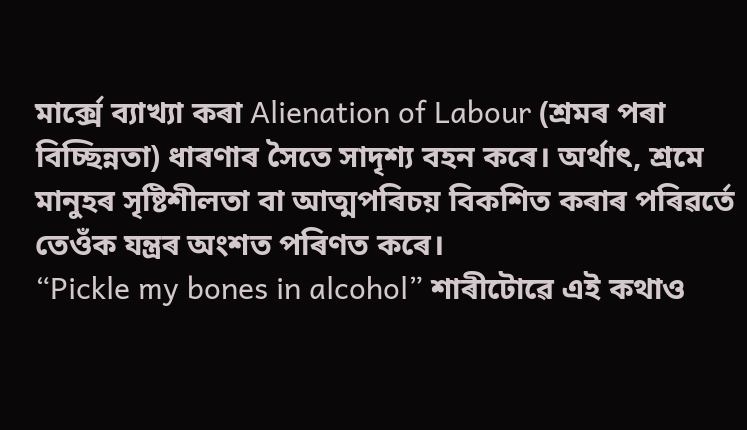মাৰ্ক্সে ব্যাখ্যা কৰা Alienation of Labour (শ্ৰমৰ পৰা বিচ্ছিন্নতা) ধাৰণাৰ সৈতে সাদৃশ্য বহন কৰে। অৰ্থাৎ, শ্ৰমে মানুহৰ সৃষ্টিশীলতা বা আত্মপৰিচয় বিকশিত কৰাৰ পৰিৱৰ্তে তেওঁক যন্ত্ৰৰ অংশত পৰিণত কৰে।
“Pickle my bones in alcohol” শাৰীটোৱে এই কথাও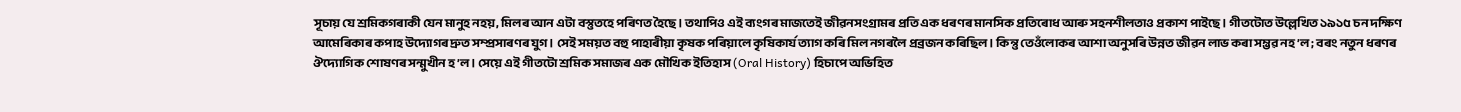সূচায় যে শ্ৰমিকগৰাকী যেন মানুহ নহয়, মিলৰ আন এটা বস্তুতহে পৰিণত হৈছে। তথাপিও এই ব্যংগৰ মাজতেই জীৱনসংগ্ৰামৰ প্ৰতি এক ধৰণৰ মানসিক প্ৰতিৰোধ আৰু সহনশীলতাও প্ৰকাশ পাইছে। গীতটোত উল্লেখিত ১৯১৫ চন দক্ষিণ আমেৰিকাৰ কপাহ উদ্যোগৰ দ্ৰুত সম্প্ৰসাৰণৰ যুগ। সেই সময়ত বহু পাহাৰীয়া কৃষক পৰিয়ালে কৃষিকাৰ্য ত্যাগ কৰি মিল নগৰলৈ প্ৰব্ৰজন কৰিছিল। কিন্তু তেওঁলোকৰ আশা অনুসৰি উন্নত জীৱন লাভ কৰা সম্ভৱ নহ’ল; বৰং নতুন ধৰণৰ ঔদ্যোগিক শোষণৰ সন্মুখীন হ’ল। সেয়ে এই গীতটো শ্ৰমিক সমাজৰ এক মৌখিক ইতিহাস (Oral History) হিচাপে অভিহিত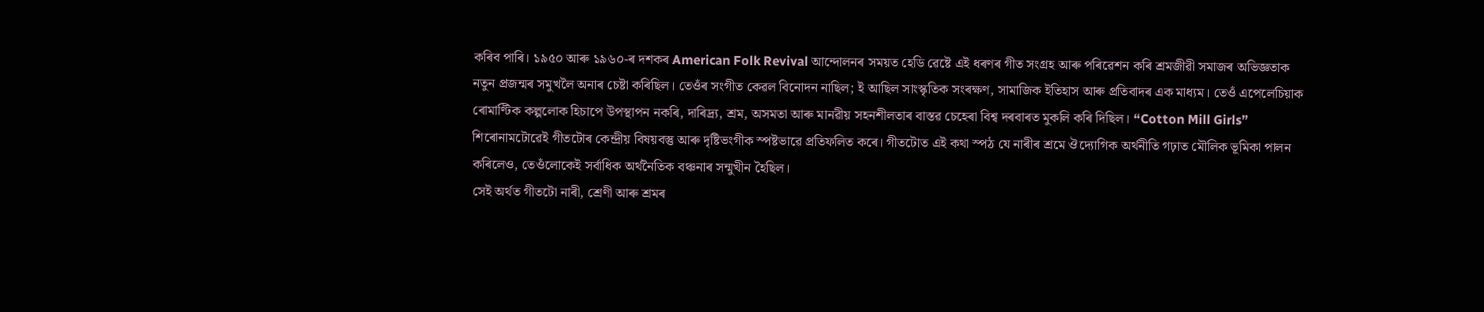কৰিব পাৰি। ১৯৫০ আৰু ১৯৬০-ৰ দশকৰ American Folk Revival আন্দোলনৰ সময়ত হেডি ৱেষ্টে এই ধৰণৰ গীত সংগ্ৰহ আৰু পৰিৱেশন কৰি শ্ৰমজীৱী সমাজৰ অভিজ্ঞতাক নতুন প্ৰজন্মৰ সমুখলৈ অনাৰ চেষ্টা কৰিছিল। তেওঁৰ সংগীত কেৱল বিনোদন নাছিল; ই আছিল সাংস্কৃতিক সংৰক্ষণ, সামাজিক ইতিহাস আৰু প্ৰতিবাদৰ এক মাধ্যম। তেওঁ এপেলেচিয়াক ৰোমাণ্টিক কল্পলোক হিচাপে উপস্থাপন নকৰি, দাৰিদ্ৰ্য, শ্ৰম, অসমতা আৰু মানৱীয় সহনশীলতাৰ বাস্তৱ চেহেৰা বিশ্ব দৰবাৰত মুকলি কৰি দিছিল। “Cotton Mill Girls” শিৰোনামটোৱেই গীতটোৰ কেন্দ্ৰীয় বিষয়বস্তু আৰু দৃষ্টিভংগীক স্পষ্টভাৱে প্ৰতিফলিত কৰে। গীতটোত এই কথা স্পঠ যে নাৰীৰ শ্ৰমে ঔদ্যোগিক অৰ্থনীতি গঢ়াত মৌলিক ভূমিকা পালন কৰিলেও, তেওঁলোকেই সৰ্বাধিক অৰ্থনৈতিক বঞ্চনাৰ সন্মুখীন হৈছিল।
সেই অৰ্থত গীতটো নাৰী, শ্ৰেণী আৰু শ্ৰমৰ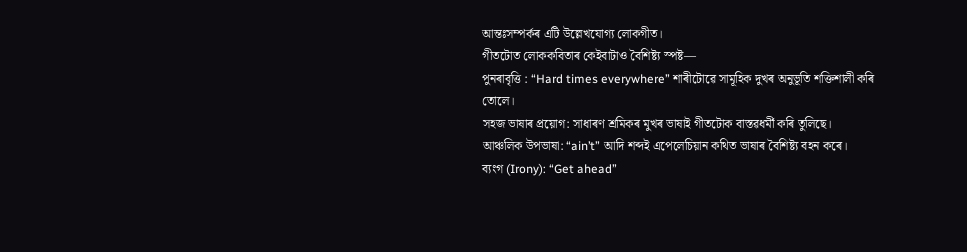আন্তঃসম্পৰ্কৰ এটি উল্লেখযোগ্য লোকগীত।
গীতটোত লোককবিতাৰ কেইবাটাও বৈশিষ্ট্য স্পষ্ট—
পুনৰাবৃত্তি : “Hard times everywhere” শাৰীটোৱে সামূহিক দুখৰ অনুভূতি শক্তিশালী কৰি তোলে।
সহজ ভাষাৰ প্ৰয়োগ: সাধাৰণ শ্ৰমিকৰ মুখৰ ভাষাই গীতটোক বাস্তৱধৰ্মী কৰি তুলিছে।
আঞ্চলিক উপভাষা: “ain’t” আদি শব্দই এপেলেচিয়ান কথিত ভাষাৰ বৈশিষ্ট্য বহন কৰে।
ব্যংগ (Irony): “Get ahead”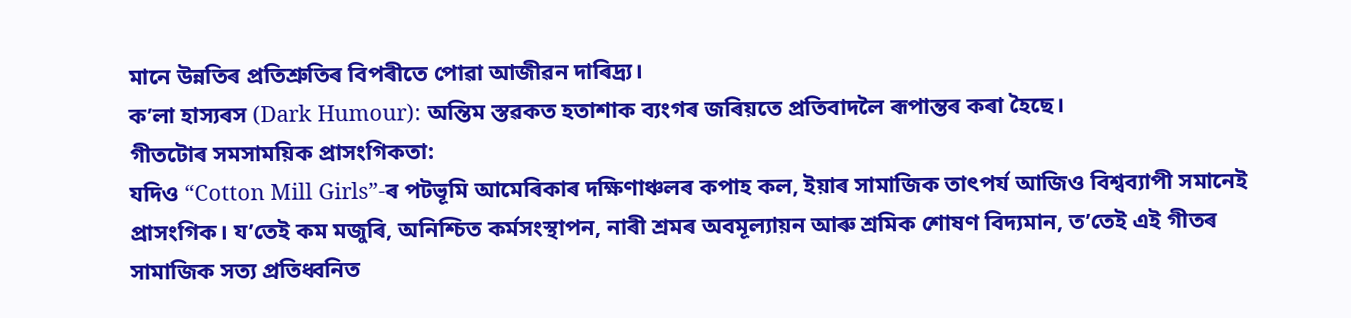মানে উন্নতিৰ প্ৰতিশ্ৰুতিৰ বিপৰীতে পোৱা আজীৱন দাৰিদ্ৰ্য।
ক’লা হাস্যৰস (Dark Humour): অন্তিম স্তৱকত হতাশাক ব্যংগৰ জৰিয়তে প্ৰতিবাদলৈ ৰূপান্তৰ কৰা হৈছে।
গীতটোৰ সমসাময়িক প্ৰাসংগিকতা:
যদিও “Cotton Mill Girls”-ৰ পটভূমি আমেৰিকাৰ দক্ষিণাঞ্চলৰ কপাহ কল, ইয়াৰ সামাজিক তাৎপৰ্য আজিও বিশ্বব্যাপী সমানেই প্ৰাসংগিক। য’তেই কম মজুৰি, অনিশ্চিত কৰ্মসংস্থাপন, নাৰী শ্ৰমৰ অবমূল্যায়ন আৰু শ্ৰমিক শোষণ বিদ্যমান, ত’তেই এই গীতৰ সামাজিক সত্য প্ৰতিধ্বনিত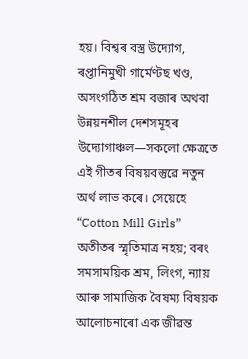হয়। বিশ্বৰ বস্ত্ৰ উদ্যোগ, ৰপ্তানিমুখী গাৰ্মেণ্টছ খণ্ড, অসংগঠিত শ্ৰম বজাৰ অথবা উন্নয়নশীল দেশসমূহৰ উদ্যোগাঞ্চল—সকলো ক্ষেত্ৰতে এই গীতৰ বিষয়বস্তুৱে নতুন অৰ্থ লাভ কৰে। সেয়েহে “Cotton Mill Girls” অতীতৰ স্মৃতিমাত্ৰ নহয়; বৰং সমসাময়িক শ্ৰম, লিংগ, ন্যায় আৰু সামাজিক বৈষম্য বিষয়ক আলোচনাৰো এক জীৱন্ত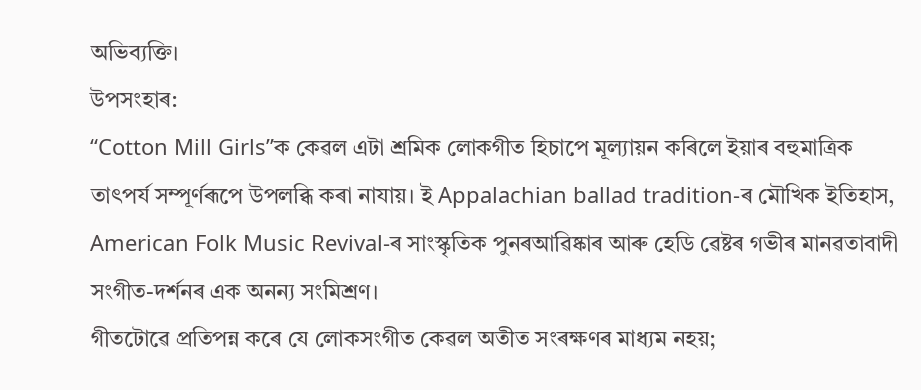অভিব্যক্তি।
উপসংহাৰ:
“Cotton Mill Girls”ক কেৱল এটা শ্ৰমিক লোকগীত হিচাপে মূল্যায়ন কৰিলে ইয়াৰ বহুমাত্ৰিক তাৎপৰ্য সম্পূৰ্ণৰূপে উপলব্ধি কৰা নাযায়। ই Appalachian ballad tradition-ৰ মৌখিক ইতিহাস, American Folk Music Revival-ৰ সাংস্কৃতিক পুনৰআৱিষ্কাৰ আৰু হেডি ৱেষ্টৰ গভীৰ মানৱতাবাদী সংগীত-দৰ্শনৰ এক অনন্য সংমিশ্ৰণ।
গীতটোৱে প্ৰতিপন্ন কৰে যে লোকসংগীত কেৱল অতীত সংৰক্ষণৰ মাধ্যম নহয়;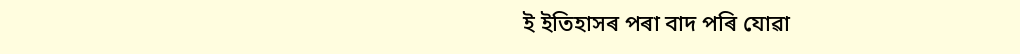ই ইতিহাসৰ পৰা বাদ পৰি যোৱা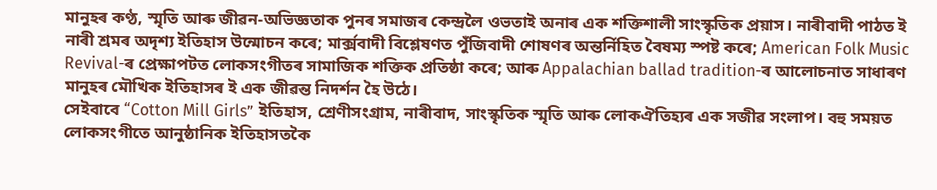মানুহৰ কণ্ঠ, স্মৃতি আৰু জীৱন-অভিজ্ঞতাক পুনৰ সমাজৰ কেন্দ্ৰলৈ ওভতাই অনাৰ এক শক্তিশালী সাংস্কৃতিক প্ৰয়াস। নাৰীবাদী পাঠত ই নাৰী শ্ৰমৰ অদৃশ্য ইতিহাস উন্মোচন কৰে; মাৰ্ক্সবাদী বিশ্লেষণত পুঁজিবাদী শোষণৰ অন্তৰ্নিহিত বৈষম্য স্পষ্ট কৰে; American Folk Music Revival-ৰ প্ৰেক্ষাপটত লোকসংগীতৰ সামাজিক শক্তিক প্ৰতিষ্ঠা কৰে; আৰু Appalachian ballad tradition-ৰ আলোচনাত সাধাৰণ মানুহৰ মৌখিক ইতিহাসৰ ই এক জীৱন্ত নিদৰ্শন হৈ উঠে।
সেইবাবে “Cotton Mill Girls” ইতিহাস, শ্ৰেণীসংগ্ৰাম, নাৰীবাদ, সাংস্কৃতিক স্মৃতি আৰু লোকঐতিহ্যৰ এক সজীৱ সংলাপ। বহু সময়ত লোকসংগীতে আনুষ্ঠানিক ইতিহাসতকৈ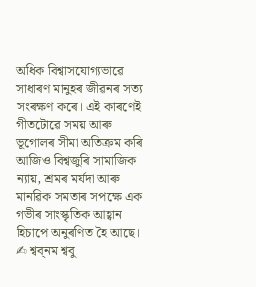অধিক বিশ্বাসযোগ্যভাৱে সাধাৰণ মানুহৰ জীৱনৰ সত্য সংৰক্ষণ কৰে। এই কাৰণেই গীতটোৱে সময় আৰু ভূগোলৰ সীমা অতিক্ৰম কৰি আজিও বিশ্বজুৰি সামাজিক ন্যায়, শ্ৰমৰ মৰ্যদা আৰু মানৱিক সমতাৰ সপক্ষে এক গভীৰ সাংস্কৃতিক আহ্বান হিচাপে অনুৰণিত হৈ আছে।
✍ শ্বব্নম শ্ববু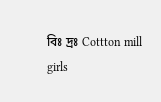বিঃ দ্ৰঃ Cottton mill girls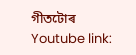গীতটোৰ Youtube link: